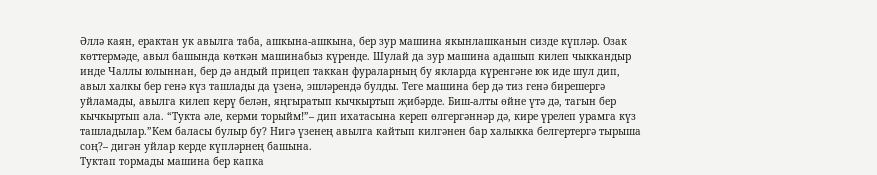Әллә каян, ерактан ук авылга таба, ашкына-ашкына, бер зур машина якынлашканын сизде күпләр. Озак көттермәде, авыл башында көткән машинабыз күренде. Шулай да зур машина адашып килеп чыккандыр инде Чаллы юлыннан, бер дә андый прицеп таккан фураларның бу якларда күренгәне юк иде шул дип, авыл халкы бер генә күз ташлады да үзенә, эшләрендә булды. Теге машина бер дә тиз генә бирешергә уйламады, авылга килеп керү белән, яңгыратып кычкыртып җибәрде. Биш-алты өйне үтә дә, тагын бер кычкыртып ала. “Тукта әле, керми торыйм!”– дип ихатасына кереп өлгергәннәр дә, кире үрелеп урамга күз ташладылар.”Кем баласы булыр бу? Нигә үзенең авылга кайтып килгәнен бар халыкка белгертергә тырыша соң?– дигән уйлар керде күпләрнең башына.
Туктап тормады машина бер капка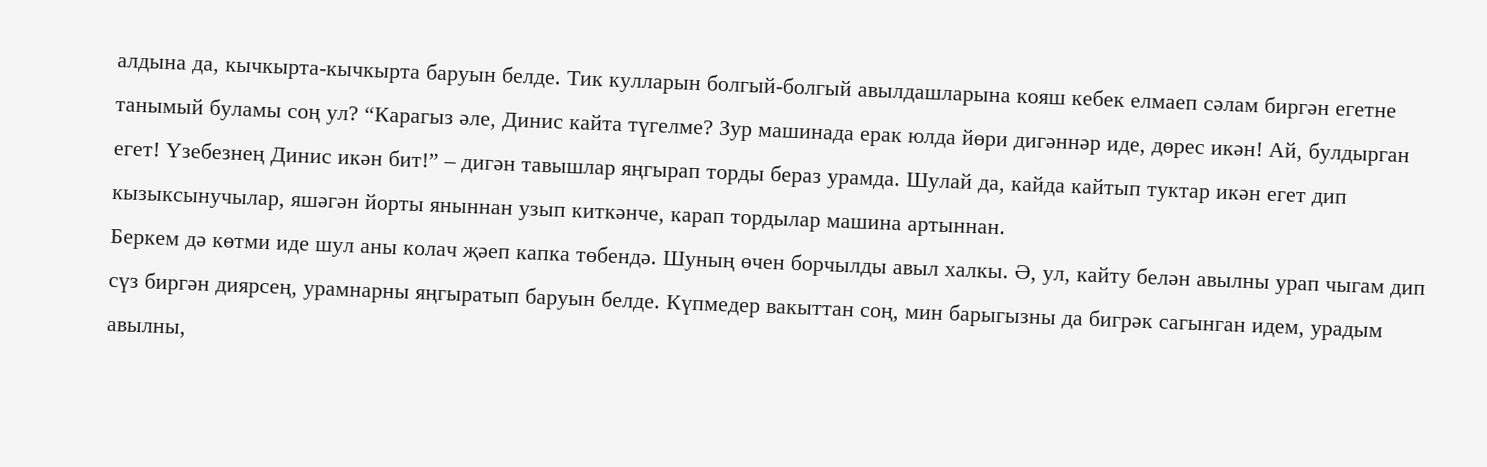алдына да, кычкырта-кычкырта баруын белде. Тик кулларын болгый-болгый авылдашларына кояш кебек елмаеп сәлам биргән егетне танымый буламы соң ул? “Карагыз әле, Динис кайта түгелме? Зур машинада ерак юлда йөри дигәннәр иде, дөрес икән! Ай, булдырган егет! Үзебезнең Динис икән бит!” – дигән тавышлар яңгырап торды бераз урамда. Шулай да, кайда кайтып туктар икән егет дип кызыксынучылар, яшәгән йорты яныннан узып киткәнче, карап тордылар машина артыннан.
Беркем дә көтми иде шул аны колач җәеп капка төбендә. Шуның өчен борчылды авыл халкы. Ә, ул, кайту белән авылны урап чыгам дип сүз биргән диярсең, урамнарны яңгыратып баруын белде. Күпмедер вакыттан соң, мин барыгызны да бигрәк сагынган идем, урадым авылны,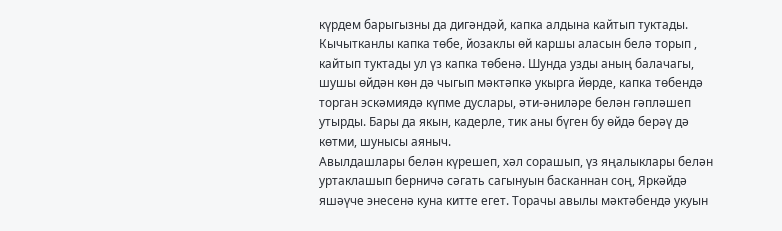күрдем барыгызны да дигәндәй, капка алдына кайтып туктады. Кычытканлы капка төбе, йозаклы өй каршы аласын белә торып , кайтып туктады ул үз капка төбенә. Шунда узды аның балачагы, шушы өйдән көн дә чыгып мәктәпкә укырга йөрде, капка төбендә торган эскәмиядә күпме дуслары, әти-әниләре белән гәпләшеп утырды. Бары да якын, кадерле, тик аны бүген бу өйдә берәү дә көтми, шунысы аяныч.
Авылдашлары белән күрешеп, хәл сорашып, үз яңалыклары белән уртаклашып берничә сәгать сагынуын басканнан соң, Яркәйдә яшәүче энесенә куна китте егет. Торачы авылы мәктәбендә укуын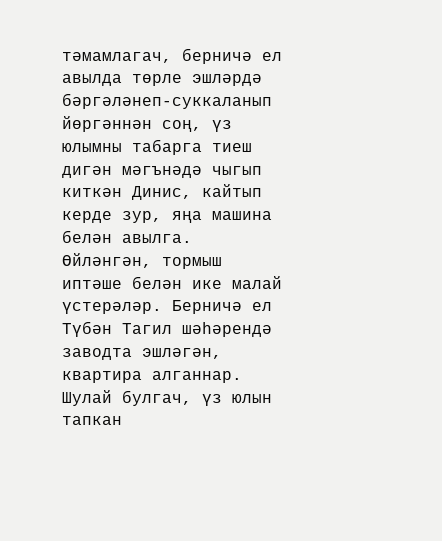тәмамлагач, берничә ел авылда төрле эшләрдә бәргәләнеп-суккаланып йөргәннән соң, үз юлымны табарга тиеш дигән мәгънәдә чыгып киткән Динис, кайтып керде зур, яңа машина белән авылга. Өйләнгән, тормыш иптәше белән ике малай үстерәләр. Берничә ел Түбән Тагил шәһәрендә заводта эшләгән, квартира алганнар. Шулай булгач, үз юлын тапкан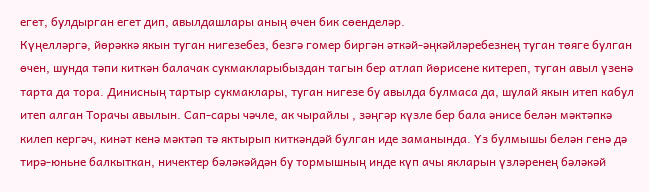егет, булдырган егет дип, авылдашлары аның өчен бик сөенделәр.
Күңелләргә, йөрәккә якын туган нигезебез, безгә гомер биргән әткәй-әңкәйләребезнең туган төяге булган өчен, шунда тәпи киткән балачак сукмакларыбыздан тагын бер атлап йөрисене китереп, туган авыл үзенә тарта да тора. Динисның тартыр сукмаклары, туган нигезе бу авылда булмаса да, шулай якын итеп кабул итеп алган Торачы авылын. Сап-сары чәчле, ак чырайлы , зәңгәр күзле бер бала әнисе белән мәктәпкә килеп кергәч, кинәт кенә мәктәп тә яктырып киткәндәй булган иде заманында. Үз булмышы белән генә дә тирә-юньне балкыткан, ничектер бәләкәйдән бу тормышның инде күп ачы якларын үзләренең бәләкәй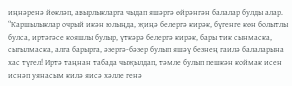иңнәренә йөкләп, авырлыкларга чыдап яшәргә өйрәнгән балалар булды алар.
“Каршылыклар очрый икән юлыңда, җиңә белергә кирәк, бүгенге көн болытлы булса, иртәгәсе кояшлы булыр, үткәрә белергә кирәк, бары тик сынмаска, сыгылмаска, алга барырга, әзергә-бәзер булып яшәү безнең гаилә балаларына хас түгел! Иртә таңнан табада чыҗылдап, тәмле булып пешкән коймак исен иснәп уянасым килә яисә хәлле генә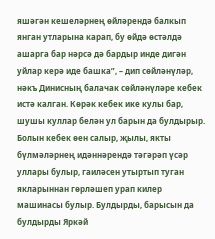яшәгән кешеләрнең өйләрендә балкып янган утларына карап, бу өйдә өстәлдә ашарга бар нәрсә дә бардыр инде дигән уйлар керә иде башка”, – дип сөйләнүләр, нәкъ Динисның балачак сөйләнүләре кебек истә калган. Көрәк кебек ике кулы бар, шушы куллар белән ул барын да булдырыр. Болын кебек өен салыр, җылы, якты бүлмәләрнең идәннәрендә тәгәрәп үсәр уллары булыр, гаиләсен утыртып туган якларыннан гөрләшеп урап килер машинасы булыр. Булдырды, барысын да булдырды Яркәй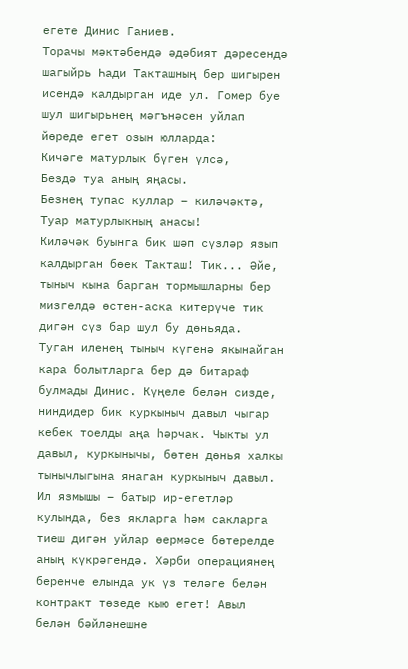егете Динис Ганиев.
Торачы мәктәбендә әдәбият дәресендә шагыйрь Һади Такташның бер шигырен исендә калдырган иде ул. Гомер буе шул шигырьнең мәгънәсен уйлап йөреде егет озын юлларда:
Кичәге матурлык бүген үлсә,
Бездә туа аның яңасы.
Безнең тупас куллар – киләчәктә,
Туар матурлыкның анасы!
Киләчәк буынга бик шәп сүзләр язып калдырган бөек Такташ! Тик... Әйе, тыныч кына барган тормышларны бер мизгелдә өстен-аска китерүче тик дигән сүз бар шул бу дөньяда.
Туган иленең тыныч күгенә якынайган кара болытларга бер дә битараф булмады Динис. Күңеле белән сизде, ниндидер бик куркыныч давыл чыгар кебек тоелды аңа һәрчак. Чыкты ул давыл, куркынычы, бөтен дөнья халкы тынычлыгына янаган куркыныч давыл. Ил язмышы – батыр ир-егетләр кулында, без якларга һәм сакларга тиеш дигән уйлар өермәсе бөтерелде аның күкрәгендә. Хәрби операциянең беренче елында ук үз теләге белән контракт төзеде кыю егет! Авыл белән бәйләнешне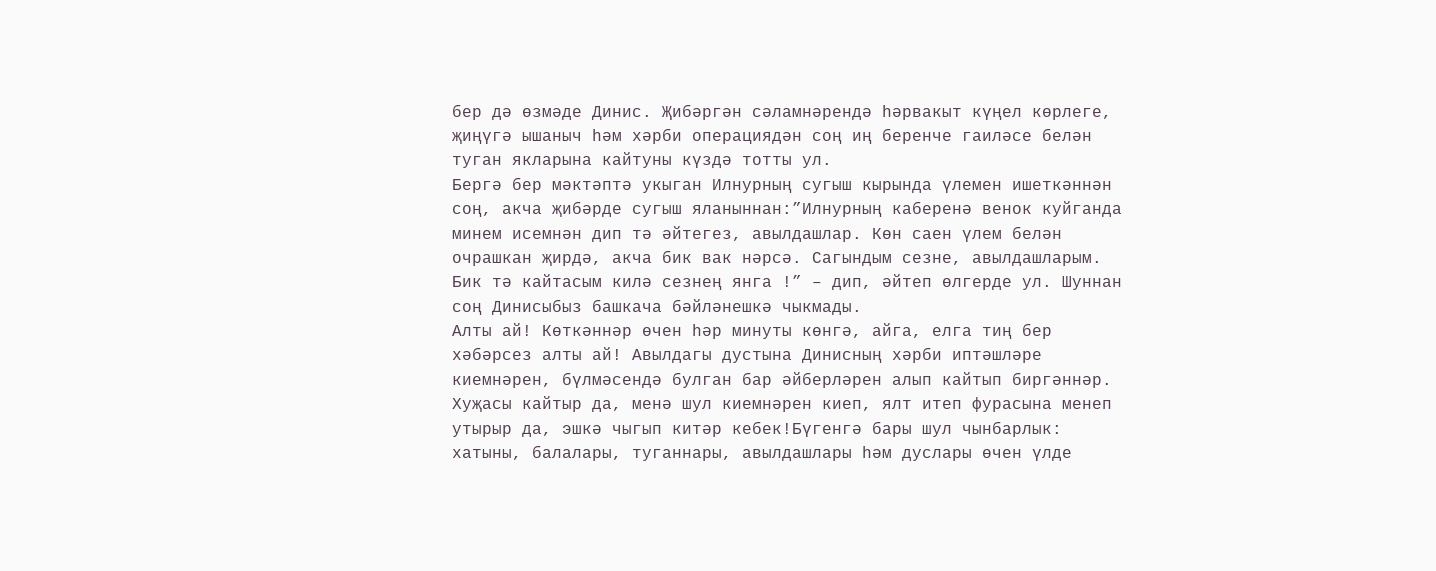бер дә өзмәде Динис. Җибәргән сәламнәрендә һәрвакыт күңел көрлеге, җиңүгә ышаныч һәм хәрби операциядән соң иң беренче гаиләсе белән туган якларына кайтуны күздә тотты ул.
Бергә бер мәктәптә укыган Илнурның сугыш кырында үлемен ишеткәннән соң, акча җибәрде сугыш яланыннан:”Илнурның каберенә венок куйганда минем исемнән дип тә әйтегез, авылдашлар. Көн саен үлем белән очрашкан җирдә, акча бик вак нәрсә. Сагындым сезне, авылдашларым. Бик тә кайтасым килә сезнең янга !” – дип, әйтеп өлгерде ул. Шуннан соң Динисыбыз башкача бәйләнешкә чыкмады.
Алты ай! Көткәннәр өчен һәр минуты көнгә, айга, елга тиң бер хәбәрсез алты ай! Авылдагы дустына Динисның хәрби иптәшләре киемнәрен, бүлмәсендә булган бар әйберләрен алып кайтып биргәннәр. Хуҗасы кайтыр да, менә шул киемнәрен киеп, ялт итеп фурасына менеп утырыр да, эшкә чыгып китәр кебек!Бүгенгә бары шул чынбарлык: хатыны, балалары, туганнары, авылдашлары һәм дуслары өчен үлде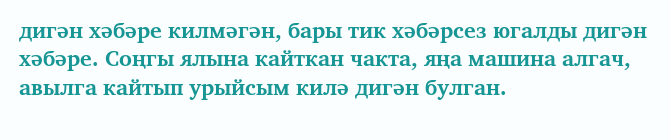дигән хәбәре килмәгән, бары тик хәбәрсез югалды дигән хәбәре. Соңгы ялына кайткан чакта, яңа машина алгач, авылга кайтып урыйсым килә дигән булган.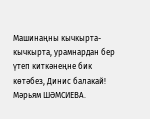Машинаңны кычкырта-кычкырта, урамнардан бер үтеп киткәнеңне бик көтәбез, Динис балакай!
Мәрьям ШӘМСИЕВА.